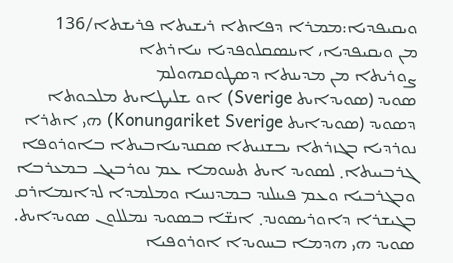ܘܝܩܝܦܕܝܐ:ܡܡܪܐ ܕܦܐܬܐ ܪܝܫܝܬܐ ܦܪܝܫܬܐ/136
ܡܢ ܘܝܩܝܦܕܝܐ، ܐܝܢܣܩܠܘܦܕܝܐ ܚܐܪܬܐ
ܨܘܪܝܬܐ ܡܢ ܡܕܝܢܬܐ ܕܣܛܘܩܗܘܠܡ
ܣܘܝܕ (ܣܘܝܕܐܝܬ Sverige) ܐܘ ܫܠܝܛܐܝܬ ܡܠܟܘܬܐ ܕܣܘܝܕ (ܣܘܝܕܐܝܬ Konungariket Sverige) ܗܝ ܐܬܪܐ ܢܘܪܕܝܐ ܒܓܙܪܬܐ ܝܒܫܢܝܬܐ ܣܩܢܕܝܢܐܒܝܬܐ ܒܐܘܪܘܦܐ ܓܪܒܝܝܬܐ܂ ܠܣܘܝܕ ܐܝܬ ܬܚܘܡܐ ܥܡ ܢܘܪܒܝܓ ܒܡܥܪܒܐ ܘܒܓܪܒܝܐ ܘܥܡ ܦܝܢܠܢܕ ܒܡܕܢܚܐ ܘܡܠܡܕܐ ܠܕܐܢܡܐܪܩ ܒܓܝܫܪܐ ܕܐܘܪܝܣܘܢܕ܂ ܐܢܫ̈ܐ ܒܣܘܝܕ ܢܡܠܠܘܢ ܣܘܝܕܐܝܬ. ܣܘܝܕ ܗܝ ܗܕܡܐ ܒܚܘܝܕܐ ܐܘܪܘܦܝܐ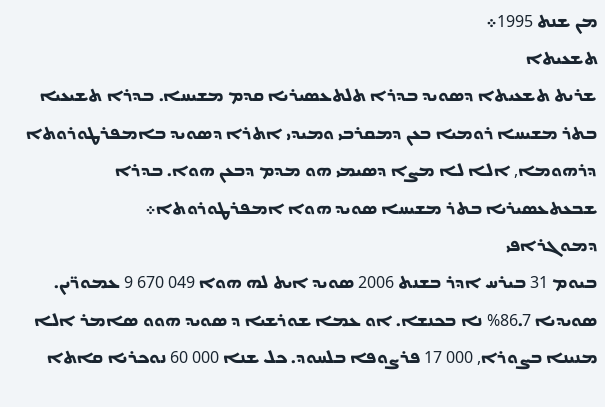ܡܢ ܫܢܬ 1995܀
ܬܫܥܝܬܐ
ܫܪܝܬ ܬܫܥܝܬܐ ܕܣܘܝܕ ܒܕܪܐ ܬܠܬܥܣܝܪܝܐ ܩܕܡ ܡܫܝܚܐ. ܒܕܪܐ ܬܫܝܥܝܐ ܒܬܪ ܡܫܝܚܐ ܪܘܡܝܐ ܒܥܢ ܕܡܩܪܒܝ ܘܡܝܕܝ ܐܬܪܐ ܕܣܘܝܕ ܒܐܡܦܪܛܘܪܘܬܐ ܕܪܗܘܡܐ, ܐܠܐ ܠܐ ܡܨܐ ܕܣܝܡܝ ܗܘ ܡܕܡ ܕܒܥܢ ܗܘܐ. ܒܕܪܐ ܫܒܥܬܥܣܝܪܝܐ ܒܬܪ ܡܫܝܚܐ ܣܘܝܕ ܗܘܐ ܐܡܦܪܛܘܪܘܬܐ܀
ܕܡܘܓܪܐܦܝ
ܒܝܘܡ 31 ܒܝܪܚ ܐܕܪ ܒܫܢܬ 2006 ܣܘܝܕ ܐܝܬ ܠܗ ܗܘܐ 049 670 9 ܥܡܘܪ̈ܝܢ. ܣܘܝܕܝܐ 86.7% ܢܐ ܒܟܢܫܐ. ܐܘ ܥܡܐ ܫܘܪܫܝܐ ܕ ܣܘܝܕ ܗܘܘ ܣܐܡܪ ܐܠܐ ܡܢܝܢܐ ܒܨܘܪܐ, 000 17 ܦܪܨܘܦܐ ܒܠܚܘܕ. ܟܠ ܫܢܐ 000 60 ܢܘܟܪܝܐ ܩܐܬܐ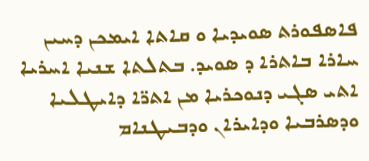ܦܐܣܦܘܪܬ ܣܘܝܕܝܐ ܘ ܩܐܬܐ ܐܝܡܟܢ ܕܚܝܢ ܚܐܪܐ ܒܐܬܪܐ ܕ ܣܘܝܕ. ܒܬܠܬܐ ܫܢܝܐ ܐܚܪܝܐ ܐܬܝ ܣܓܝ ܕܢܘܟܪܝܐ ܡܢ ܐܬܪ̈ܐ ܕܐܝܛܠܝܐ ܘܕܣܪܒܝܐ ܘܕܐܝܪܐܢ ܘܕܒܝܛܢܐܡ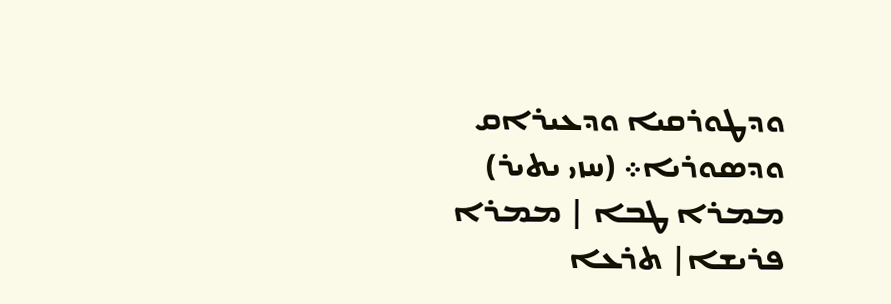ܘܕܛܘܪܩܝܐ ܘܕܥܝܪܐܩ ܘܕܣܘܪܝܐ܀ (ܚܙܝ ܝܬܝܪ)
ܡܡܪܐ ܛܒܐ | ܡܡܪܐ ܦܪܝܫܐ| ܬܪܥܐ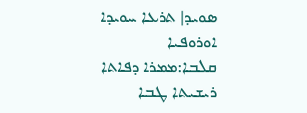ܣܘܝܕ| ܬܪܥܐ ܚܘܝܕܐ ܐܘܪܘܦܝܐ
ܩܠܒܐ:ܡܡܪܐ ܕܦܐܬܐ ܪܝܫܝܬܐ ܛܒܐ